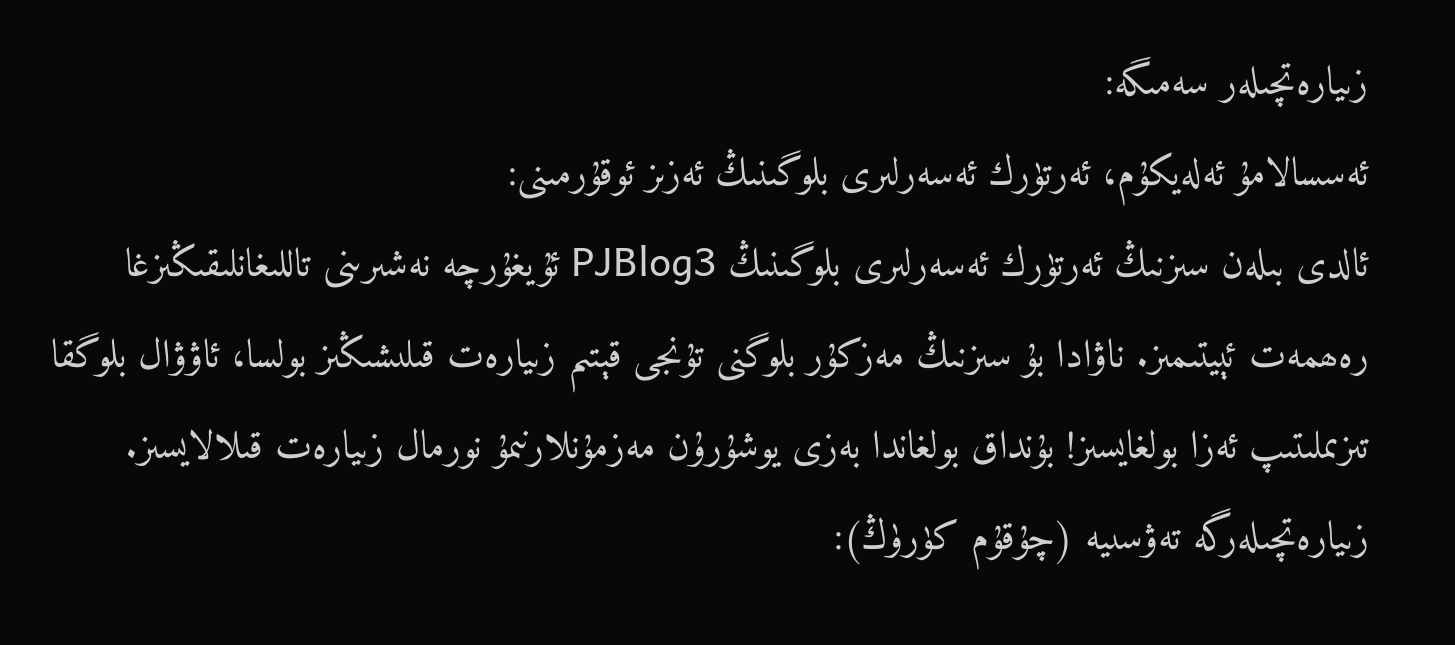زىيارەتچىلەر سەمىگە:
ئەسسالامۇ ئەلەيكۇم، ئەرتۈرك ئەسەرلىرى بلوگىنىڭ ئەزىز ئوقۇرمىنى:
ئالدى بىلەن سىزنىڭ ئەرتۈرك ئەسەرلىرى بلوگىنىڭ PJBlog3 ئۇيغۇرچە نەشىرىنى تاللىغانلىقىڭىزغا رەھمەت ئېيتىمىز. ناۋادا بۇ سىزنىڭ مەزكۇر بلوگنى تۇنجى قېتىم زىيارەت قىلىشىڭىز بولسا، ئاۋۋال بلوگقا تىزىملىتىپ ئەزا بولغايسىز! بۇنداق بولغاندا بەزى يوشۇرۇن مەزمۇنلارنىمۇ نورمال زىيارەت قىلالايسىز.
زىيارەتچىلەرگە تەۋسىيە (چۇقۇم كۈرۈڭ):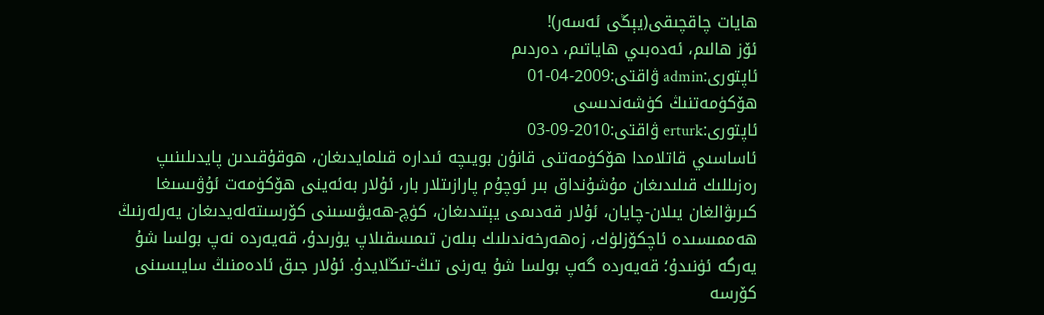ھايات چاقچىقى(يېڭى ئەسەر)!
ئۆز ھالىم، ئەدەبىي ھاياتىم، دەردىم
ئاپتورى:admin ۋاقتى:2009-04-01
ھۆكۈمەتنىڭ كۈشەندىسى
ئاپتورى:erturk ۋاقتى:2010-09-03
ئاساسىي قاتلامدا ھۆكۈمەتنى قانۇن بويىچە ئىدارە قىلمايدىغان، ھوقۇقىدىن پايدىلىنىپ رەزىللىك قىلىدىغان مۇشۇنداق بىر ئوچۇم پارازىتلار بار، ئۇلار بەئەينى ھۆكۈمەت ئۇۋىسىغا كىرىۋالغان يىلان-چايان، ئۇلار قەدىمى يېتىدىغان، كۈچ-ھەيۋىسىنى كۆرسىتەلەيدىغان يەرلەرنىڭ ھەممىسىدە ئاچكۆزلۈك، زەھەرخەندىلىك بىلەن تىمىسقىلاپ يۈرىدۇ، قەيەردە نەپ بولسا شۇ يەرگە ئۈنىدۇ؛ قەيەردە گەپ بولسا شۇ يەرنى تىڭ-تىڭلايدۇ. ئۇلار جىق ئادەمنىڭ سايىسىنى كۆرسە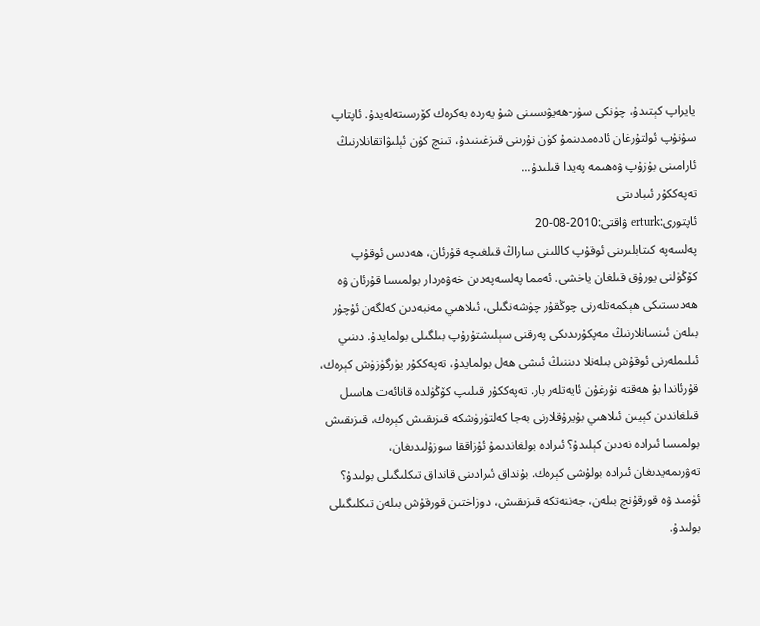يايراپ كېتىدۇ، چۈنكى سۈر-ھەيۋىسىنى شۇ يەردە بەكرەك كۆرسىتەلەيدۇ. ئاپتاپ سۇنۇپ ئولتۇرغان ئادەمدىنمۇ كۈن نۇرىنى قىزغىنىدۇ، تىنچ كۈن ئېلىۋاتقانلارنىڭ ئارامىنى بۇزۇپ ۋەھىمە پەيدا قىلىدۇ...
تەپەككۇر ئىبادىتى
ئاپتورى:erturk ۋاقتى:2010-08-20
پەلسەپە كىتابلىرىنى ئوقۇپ كاللىنى ساراڭ قىلغىچە قۇرئان، ھەدىس ئوقۇپ كۆڭۈلنى يورۇق قىلغان ياخشى. ئەمما پەلسەپەدىن خەۋەردار بولمىسا قۇرئان ۋە ھەدىستىكى ھېكمەتلەرنى چوڭقۇر چۈشەنگىلى، ئىلاھىي مەنبەدىن كەلگەن ئۇچۇر بىلەن ئىنسانلارنىڭ مەپكۇرىدىكى پەرقنى سېلىشتۇرۇپ بىلگىلى بولمايدۇ. دىنىي ئىلىملەرنى ئوقۇش بىلەنلا دىننىڭ ئىشى ھەل بولمايدۇ، تەپەككۇر يۈرگۈزۈش كېرەك، قۇرئاندا بۇ ھەقتە نۇرغۇن ئايەتلەر بار. تەپەككۇر قىلىپ كۆڭۈلدە قانائەت ھاسىل قىلغاندىن كېيىن ئىلاھىي بۇيرۇقلارنى بەجا كەلتۈرۈشكە قىزىقىش كېرەك، قىزىقىش بولمىسا ئىرادە نەدىن كېلىدۇ؟ ئىرادە بولغاندىمۇ ئۇزاققا سوزۇلىدىغان، تەۋرىمەيدىغان ئىرادە بولۇشى كېرەك. بۇنداق ئىرادىنى قانداق تىكلىگىلى بولىدۇ؟ ئۈمىد ۋە قورقۇنچ بىلەن، جەننەتكە قىزىقىش، دوزاختىن قورقۇش بىلەن تىكلىگىلى بولىدۇ.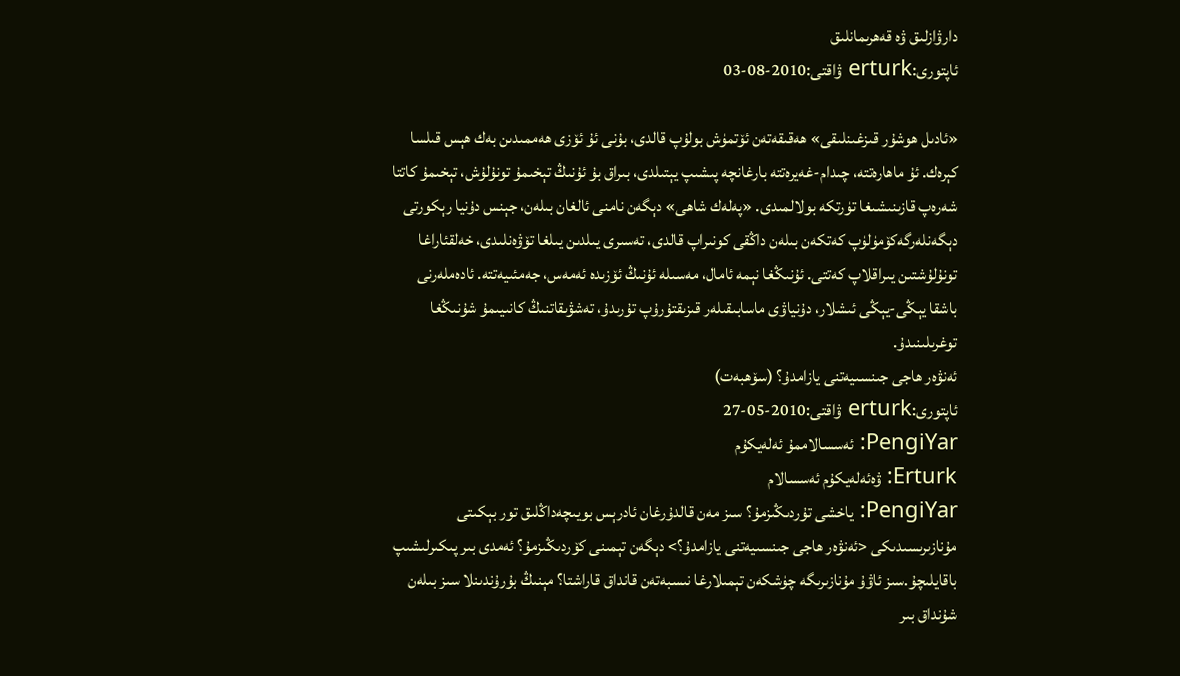دارۋازلىق ۋە قەھرىمانلىق
ئاپتورى:erturk ۋاقتى:2010-08-03

«ئادىل ھوشۇر قىزغىنلىقى» ھەقىقەتەن ئۆتمۈش بولۇپ قالدى، بۇنى ئۇ ئۆزى ھەممىدىن بەك ھېس قىلسا كېرەك. ئۇ ماھارەتتە، چىدام-غەيرەتتە بارغانچە پىشىپ يېتىلدى، بىراق بۇ ئۇنىڭ تېخىمۇ تونۇلۇش، تېخىمۇ كاتتا شەرەپ قازىنىشىغا تۈرتكە بولالمىدى. «پەلەك شاھى» دېگەن نامنى ئالغان بىلەن، جېنس دۇنيا رېكورتى دېگەنلەرگەكۆمۈلۈپ كەتكەن بىلەن داڭقى كونىراپ قالدى، تەسىرى يىلدىن يىلغا تۆۋەنلىدى، خەلقئاراغا تونۇلۇشتىن يىراقلاپ كەتتى. ئۇنىڭغا نېمە ئامال، مەسىلە ئۇنىڭ ئۆزىدە ئەمەس، جەمئىيەتتە. ئادەملەرنى باشقا يېڭى-يېڭى ئىشلار، دۇنياۋى ماسابىقىلەر قىزىقتۇرۇپ تۇرىدۇ، تەشۋىقاتنىڭ كانىيىمۇ شۇنىڭغا توغرىلىنىدۇ.
ئەنۋەر ھاجى جىنسىيەتنى يازامدۇ؟ (سۆھبەت)
ئاپتورى:erturk ۋاقتى:2010-05-27
PengiYar: ئەسسالاممۇ ئەلەيكۇم
Erturk: ۋەئەلەيكۇم ئەسسالام
PengiYar: ياخشى تۇردىڭىزمۇ؟ سىز مەن قالدۇرغان ئادرېس بويىچەداڭلىق تور بېكىتى مۇنازىرىسىدىكى <ئەنۋەر ھاجى جىنسىيەتنى يازامدۇ؟> دېگەن تېمىنى كۆردىڭىزمۇ؟ ئەمدى بىر پىكىرلىشىپ باقايلىچۇ.سىز ئاۋۇ مۇنازىرىگە چۈشكەن تېمىلارغا نىسبەتەن قانداق قاراشتا؟ مېنىڭ بۇرۇندىنلا سىز بىلەن شۇنداق بىر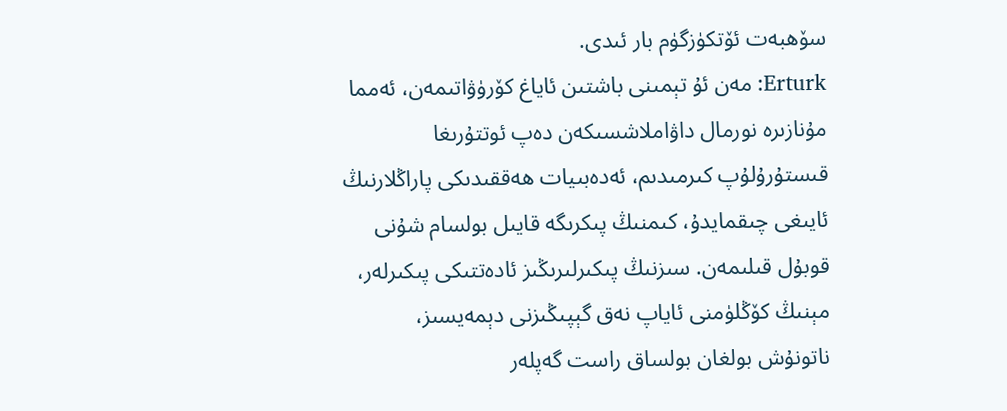سۆھبەت ئۆتكۈزگۈم بار ئىدى.
Erturk: مەن ئۇ تېمىنى باشتىن ئاياغ كۆرۈۋاتىمەن، ئەمما مۇنازىرە نورمال داۋاملاشسىكەن دەپ ئوتتۇرىغا قىستۇرۇلۇپ كىرمىدىم، ئەدەبىيات ھەققىدىكى پاراڭلارنىڭ ئايىغى چىقمايدۇ، كىمنىڭ پىكرىگە قايىل بولسام شۇنى قوبۇل قىلىمەن. سىزنىڭ پىكىرلىرىڭىز ئادەتتىكى پىكىرلەر، مېنىڭ كۆڭلۈمنى ئاياپ نەق گېپىڭىزنى دېمەيسىز، ناتونۇش بولغان بولساق راست گەپلەر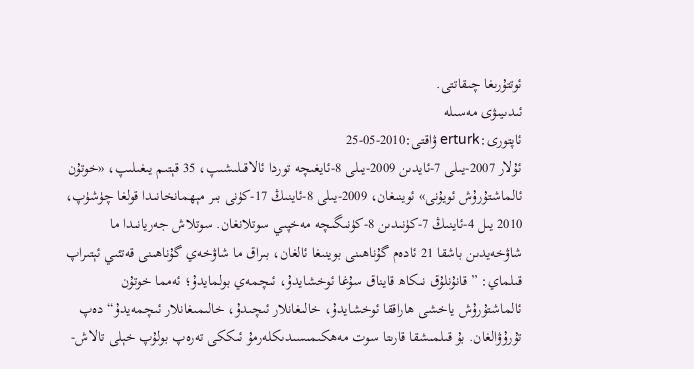ئوتتۇرىغا چىقاتتى.
ئىدىيىۋى مەسىلە
ئاپتورى:erturk ۋاقتى:2010-05-25
ئۇلار 2007-يىلى 7-ئايدىن 2009-يىلى 8-ئايغىچە توردا ئالاقىلىشىپ، 35 قېتىم يىغىلىپ، «خوتۇن ئالماشتۇرۇش ئويۇنى» ئوينىغان، 2009-يىلى 8-ئاينىڭ 17-كۈنى بىر مېھمانخانىدا قولغا چۈشۈپ، 2010 يىل 4-ئاينىڭ 7-كۈنىدىن 8-كۈنىگىچە مەخپىي سوتلانغان. سوتلاش جەريانىدا ما شاۋخەيدىن باشقا 21 ئادەم گۇناھىنى بوينىغا ئالغان، بىراق ما شاۋخەي گۇناھىنى قەتئىي ئېتىراپ قىلماي: ” قانۇنلۇق نىكاھ قايناق سۇغا ئوخشايدۇ، ئىچمەي بولمايدۇ؛ ئەمما خوتۇن ئالماشتۇرۇش ياخشى ھاراققا ئوخشايدۇ، خالىغانلار ئىچىدۇ، خالىمىغانلار ئىچمەيدۇ“ دەپ تۇرۇۋالغان. بۇ قىلمىشقا قارىتا سوت مەھكىمىسىدىكلەرمۇ ئىككى تەرەپ بولۇپ خېلى تالاش-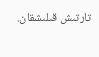تارتىش قىلىشقان.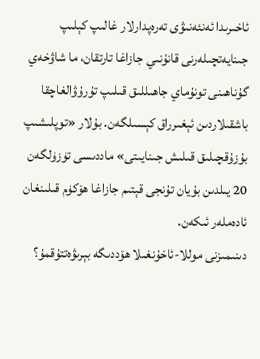ئاخىرىدا ئەنئەنىۋى تەرەپدارلار غالىپ كېلىپ جىنايەتچىلەرنى قانۇنىي جازاغا تارتقان، ما شاۋخەي گۇناھىنى تونۇماي جاھىللىق قىلىپ تۇرۇۋالغاچقا باشقىلاردىن ئېغىرراق كېسىلگەن. بۇلار «توپلىشىپ بۇزۇقچىلىق قىلىش جىنايىتى» ماددىسى تۈزۈلگەن 20 يىلدىن بۇيان تۇنجى قېتىم جازاغا ھۆكۈم قىلىنغان ئادەملەر ئىكەن.
دىنىمىزنى موللا-ئاخۇنغىلا ھۆددىگە بېرىۋەتتۇقمۇ؟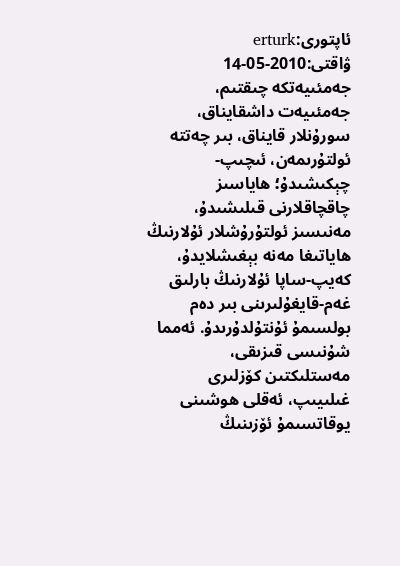ئاپتورى:erturk ۋاقتى:2010-05-14
جەمئىيەتكە چىقتىم، جەمئىيەت داشقايناق، سورۇنلار قايناق، بىر چەتتە ئولتۇرىمەن، ئىچىپ-چېكىشىدۇ؛ ھاياسىز چاقچاقلارنى قىلىشىدۇ، مەنىسىز ئولتۇرۇشلار ئۇلارنىڭ ھاياتىغا مەنە بېغىشلايدۇ، كەيپ-ساپا ئۇلارنىڭ بارلىق غەم-قايغۇلىرىنى بىر دەم بولسىمۇ ئۇنتۇلدۇرىدۇ. ئەمما شۇنىسى قىزىقى، مەستلىكتىن كۆزلىرى غىلىيىپ، ئەقلى ھوشىنى يوقاتسىمۇ ئۆزىنىڭ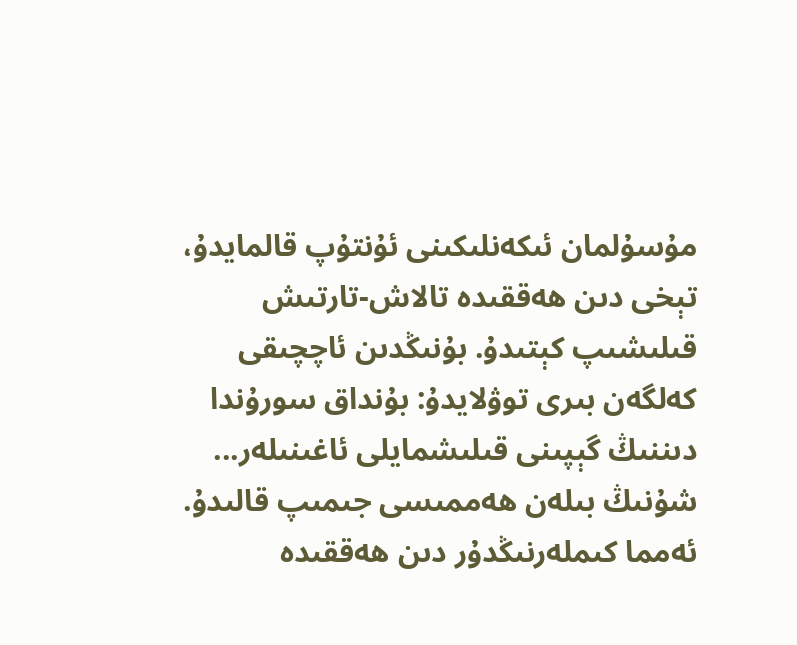مۇسۇلمان ئىكەنلىكىنى ئۇنتۇپ قالمايدۇ، تېخى دىن ھەققىدە تالاش-تارتىش قىلىشىپ كېتىدۇ. بۇنىڭدىن ئاچچىقى كەلگەن بىرى توۋلايدۇ: بۇنداق سورۇندا دىننىڭ گېپىنى قىلىشمايلى ئاغىنىلەر... شۇنىڭ بىلەن ھەممىسى جىمىپ قالىدۇ. ئەمما كىملەرنىڭدۇر دىن ھەققىدە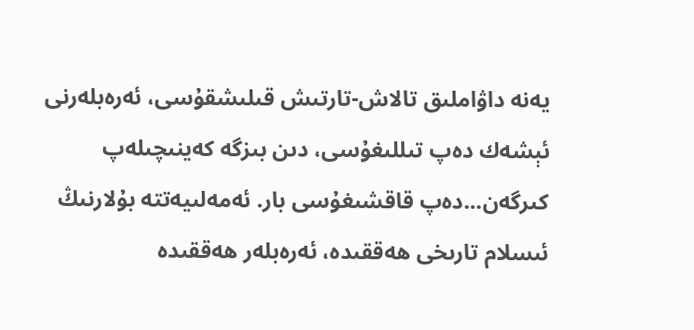يەنە داۋاملىق تالاش-تارتىش قىلىشقۇسى، ئەرەبلەرنى ئېشەك دەپ تىللىغۇسى، دىن بىزگە كەينىچىلەپ كىرگەن...دەپ قاقشىغۇسى بار. ئەمەلىيەتتە بۇلارنىڭ ئىسلام تارىخى ھەققىدە، ئەرەبلەر ھەققىدە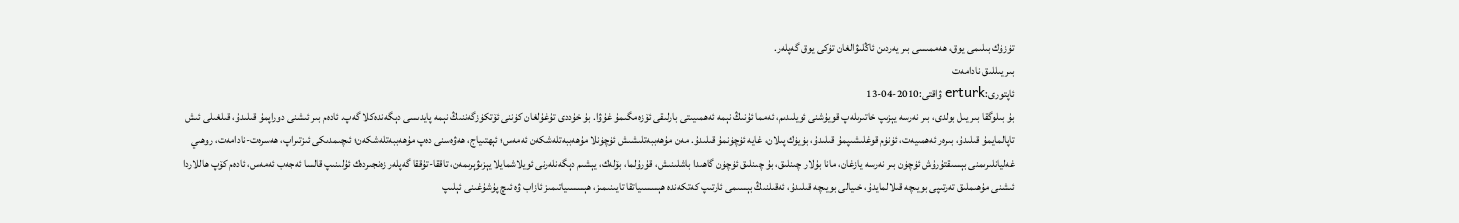تۈزۈك بىلىمى يوق، ھەممىسى بىر يەردىن ئاڭلىۋالغان تۈكى يوق گەپلەر.
بىر يىللىق نادامەت
ئاپتورى:erturk ۋاقتى:2010-04-13
بۇ بىلوگقا بىر يىل بولدى، بىر نەرسە يېزىپ خاتىرىلەپ قويۇشنى ئويلىدىم، ئەمما ئۇنىڭ نېمە ئەھمىيىتى بارلىقى ئۆزەمگىمۇ غۇۋا. بۇ خۇددى تۇغۇلغان كۈننى ئۆتكۈزگەننىڭ نېمە پايدىسى دېگەندەكلا گەپ. ئادەم بىر ئىشنى دوراپمۇ قىلىدۇ، قىلغىلى ئىش تاپالمايمۇ قىلىدۇ، بىرەر ئەھمىيەت، ئۈنۈم قوغلىشىپمۇ قىلىدۇ، بۈيۈك پىلان، غايە ئۈچۈنمۇ قىلىدۇ. مەن مۇھەببەتلىشىش ئۈچۈنلا مۇھەببەتلەشكەن ئەمەس؛ ئېھتىياج، ھەۋەسنى دەپ مۇھەببەتلەشكەن؛ ئىچىمدىكى ئىزتىراپ، ھەسرەت-نادامەت، روھىي غەليانلىرىمنى بېسىقتۇرۇش ئۈچۈن بىر نەرسە يازغان، مانا بۇلار چىنلىق، بۇ چىنلىق ئۈچۈن گاھىدا باشلىنىش، قۇرۇلما، بۆلەك، يېشىم دېگەنلەرنى ئويلاشمايلا يېزىۋېرىمەن، تاققا-تۇققا گەپلەر زەنجىردەك ئۇلىنىپ قالسا ئەجەب ئەمەس، ئادەم كۆپ ھاللاردا ئىشنى مۇھىملىق تەرتىپى بويىچە قىلالمايدۇ، خىيالى بويىچە قىلىدۇ، ئەقىلنىڭ بېسىمى ئارتىپ كەتكەندە ھېسسىياتقا تايىنىمىز، ھېسسىياتىمىز ئازاب ۋە ئىچ پۇشۇغىنى ئېلىپ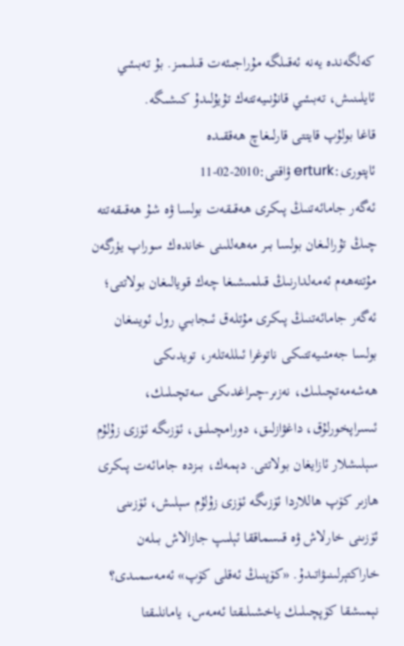كەلگەندە يەنە ئەقىلگە مۇراجىئەت قىلىمىز. بۇ تەبىئىي ئايلىنىش، تەبىئىي قانۇنىيەتتەك تۇيۇلىدۇ كىشىگە.
قاغا بولۇپ قايتتى قارلىغاچ ھەققىدە
ئاپتورى:erturk ۋاقتى:2010-02-11
ئەگەر جامائەتنىڭ پىكرى ھەقىقەت بولسا ۋە شۇ ھەقىقەتتە چىڭ تۇرالىغان بولسا بىر مەھەللىنى خاندەك سوراپ يۈرگەن
مۇتتەھەم ئەمەلدارنىڭ قىلمىشىغا چەك قويالىغان بولاتتى؛ ئەگەر جامائەتنىڭ پىكرى مۇتلەق ئىجابىي رول ئوينىغان بولسا جەمئىيەتتىكى ناتوغرا ئىللەتلەر، تويدىكى ھەشەمەتچىلىك، نەزىر-چىراغدىكى سەتچىلىك، ئىسراپخورلۇق، داغۋازلىق، دورامچىلىق، ئۆزىگە ئۆزى زۇلۇم سېلىشلار ئازايغان بولاتتى. دېمەك، بىزدە جامائەت پىكرى ھازىر كۆپ ھاللاردا ئۆزىگە ئۆزى زۇلۇم سېلىش، ئۆزىنى ئۆزىنى خارلاش ۋە قىسماققا ئېلىپ جازالاش بىلەن خاراكتېرلىنىۋاتىدۇ. «كۆپنىڭ ئەقلى كۆپ» ئەمەسمىدى؟ نېمىشقا كۆپچىلىك ياخشىلىقتا ئەمەس، يامانلىقتا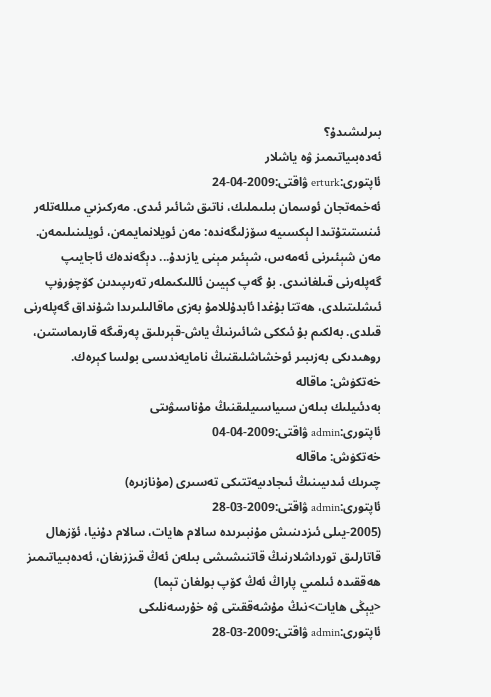بىرلىشىدۇ؟
ئەدەبىياتىمىز ۋە ياشلار
ئاپتورى:erturk ۋاقتى:2009-04-24
ئەخمەتجان ئوسمان بىلىملىك، ناتىق شائىر ئىدى. مەركىزىي مىللەتلەر ئىنستىتۇتىدا لېكسىيە سۆزلىگەندە: مەن ئويلانمايمەن، ئويلىنىلىمەن. مەن شېئىرنى ئەمەس، شېئىر مېنى يازىدۇ... دېگەندەك ئاجايىپ گەپلەرنى قىلغانىدى. بۇ گەپ كېيىن ئاللىكىملەر تەرىپىدىن كۆچۈرۈپ ئىشلىتىلدى، ھەتتا بۇغدا ئابدۇللامۇ بەزى ماقالىلىرىدا شۇنداق گەپلەرنى قىلدى. بەلكىم بۇ ئىككى شائىرنىڭ ياش-قېرىلىق پەرقىگە قارىماستىن، روھىدىكى بەزىبىر ئوخشاشلىقنىڭ نامايەندىسى بولسا كېرەك.
خەتكۈش: ماقالە
بەدئىيلىك بىلەن سىياسىيلىقنىڭ مۇناسىۋىتى
ئاپتورى:admin ۋاقتى:2009-04-04
خەتكۈش: ماقالە
چىرىك ئىدىيىنىڭ ئىجادىيەتتىكى تەسىرى (مۇنازىرە)
ئاپتورى:admin ۋاقتى:2009-03-28
(2005-يىلى ئىزدىنىش مۇنبىرىدە سالام ھايات، سالام دۇنيا، ئۆزھال قاتارلىق تورداشلارنىڭ قاتنىشىشى بىلەن ئەڭ قىززىغان، ئەدەبىياتىمىز ھەققىدە ئىلمىي پاراڭ ئەڭ كۆپ بولغان تېما)
<يېڭى ھايات>نىڭ مۇشەققىتى ۋە خۇرسەنلىكى
ئاپتورى:admin ۋاقتى:2009-03-28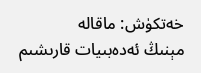خەتكۈش: ماقالە
مېنىڭ ئەدەبىيات قارىشىم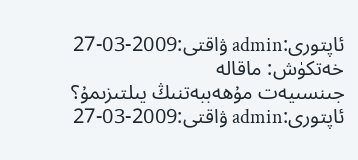ئاپتورى:admin ۋاقتى:2009-03-27
خەتكۈش: ماقالە
جىنسىيەت مۇھەببەتنىڭ يىلتىزىمۇ؟
ئاپتورى:admin ۋاقتى:2009-03-27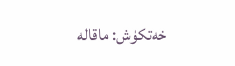خەتكۈش: ماقالە